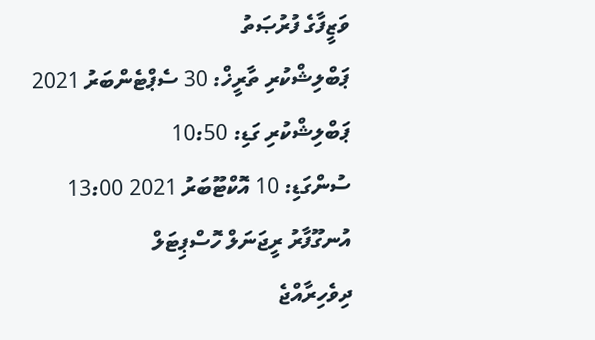ވަޒީފާގެ ފުރުޞަތު
ޕަބްލިޝްކުރި ތާރީޚް: 30 ސެޕްޓެންބަރު 2021
ޕަބްލިޝްކުރި ގަޑި: 10:50
ސުންގަޑި: 10 އޮކްޓޫބަރު 2021 13:00
އުނގޫފާރު ރީޖަނަލް ހޮސްޕިޓަލް
ދިވެހިރާއްޖެ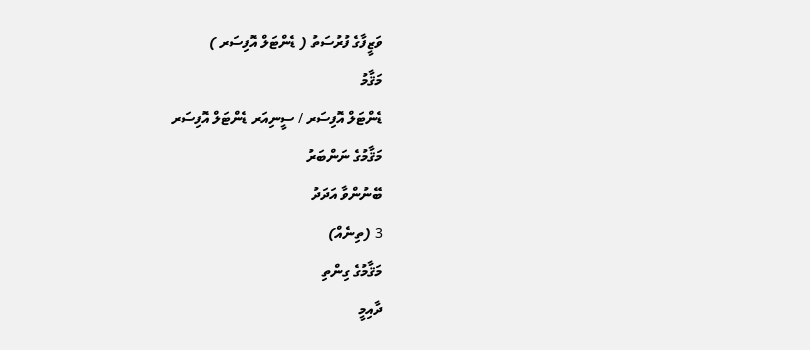ވަޒީފާގެ ފުރުސަތު ( ޑެންޓަލް އޮފިސަރ )
މަޤާމު
ޑެންޓަލް އޮފިސަރ / ސީނިއަރ ޑެންޓަލް އޮފިސަރ
މަޤާމުގެ ނަންބަރު
ބޭނުންވާ އަދަދު
3 (ތިނެއް)
މަޤާމުގެ ގިންތި
ދާއިމީ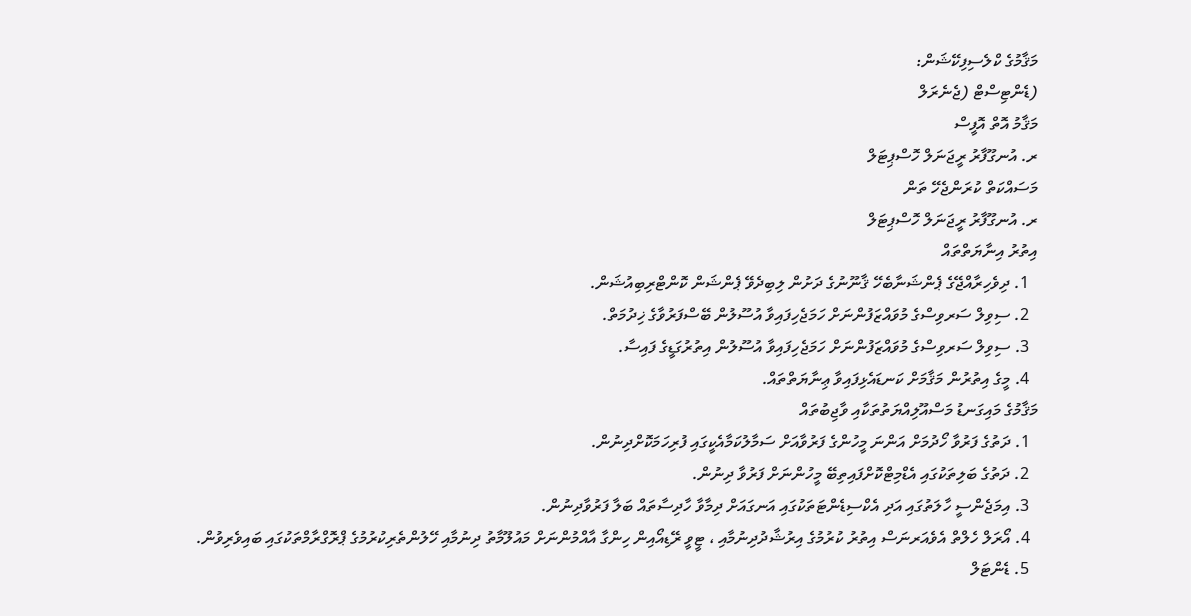މަޤާމުގެ ކްލެސިފިކޭޝަން:
(ޑެންޓިސްޓް (ޖެނެރަލް
މަޤާމު އޮތް އޮފީސް
ރ. އުނގޫފާރު ރީޖަނަލް ހޮސްޕިޓަލް
މަސައްކަތް ކުރަންޖެހޭ ތަން
ރ. އުނގޫފާރު ރީޖަނަލް ހޮސްޕިޓަލް
އިތުރު އިނާޔަތްތައް
  1. ދިވެހިރާއްޖޭގެ ޕެންޝަނާބެހޭ ޤާނޫނުގެ ދަށުން ލިބިދެވޭ ޕެންޝަން ކޮންޓްރިބިއުޝަން.
  2. ސިވިލް ސަރވިސްގެ މުވައްޒަފުންނަށް ހަމަޖެހިފައިވާ އުސޫލުން ބޭސްފަރުވާގެ ޚިދުމަތް.
  3. ސިވިލް ސަރވިސްގެ މުވައްޒަފުންނަށް ހަމަޖެހިފައިވާ އުސޫލުން އިތުރުގަޑީގެ ފައިސާ.
  4. މީގެ އިތުރުން މަޤާމަށް ކަނޑައެޅިފައިވާ ޢިނާޔަތްތައް.
މަޤާމުގެ މައިގަނޑު މަސްއޫލިއްޔަތުތަކާއި ވާޖިބުތައް
  1. ދަތުގެ ފަރުވާ ހޯދުމަށް އަންނަ މީހުންގެ ފަރުވާއަށް ސަމާލުކަމާއެކީގައި ފުރިހަމަކޮށްދިނުން.
  2. ދަތުގެ ބަލިތަކުގައި އެޑްމިޓްކޮށްފައިތިބޭ މީހުންނަށް ފަރުވާ ދިނުން.
  3. އިމަޖެންސީ ހާލަތުގައި އަދި އެކްސިޑެންޓަތަކުގައި އަނގައަށް ދިމާވާ ހާދިސާތައް ބަލާ ފަރުވާދިނުން.
  4. އޯރަލް ހެލްތް އެވެއަރނަސް އިތުރު ކުރުމުގެ އިރުޝާދުދިނުމާއި ، ޓީވީ ރޭޑިއޯއިން ހިންގާ އާއްމުންނަށް މައުލޫމާތު ދިނުމާއި ހޭލުންތެރިކުރުމުގެ ޕްރޮގްރާމްތަކުގައި ބައިވެރިވުން.
  5. ޑެންޓަލް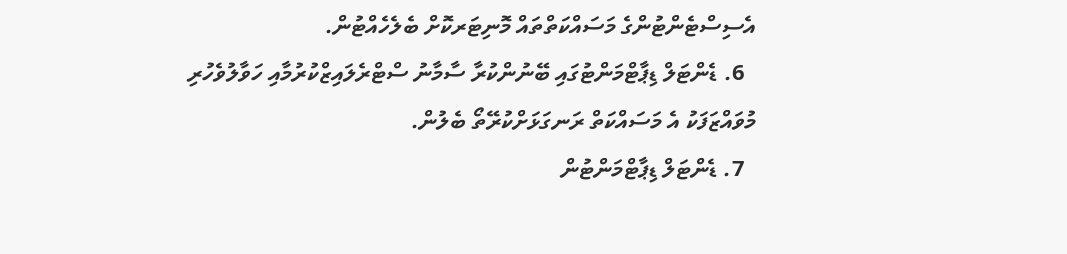އެސިސްޓެންޓުންގެ މަސައްކަތްތައް މޮނިޓަރކޮށް ބެލެހެއްޓުން.
  6. ޑެންޓަލް ޑިޕާޓްމަންޓުގައި ބޭނުންކުރާ ސާމާނު ސްޓްރެލައިޒްކުރުމާއި ހަވާލުވެހުރި މުވައްޒަފަކު އެ މަސައްކަތް ރަނގަޅަށްކުރޭތޯ ބެލުން.
  7. ޑެންޓަލް ޑިޕާޓްމަންޓުން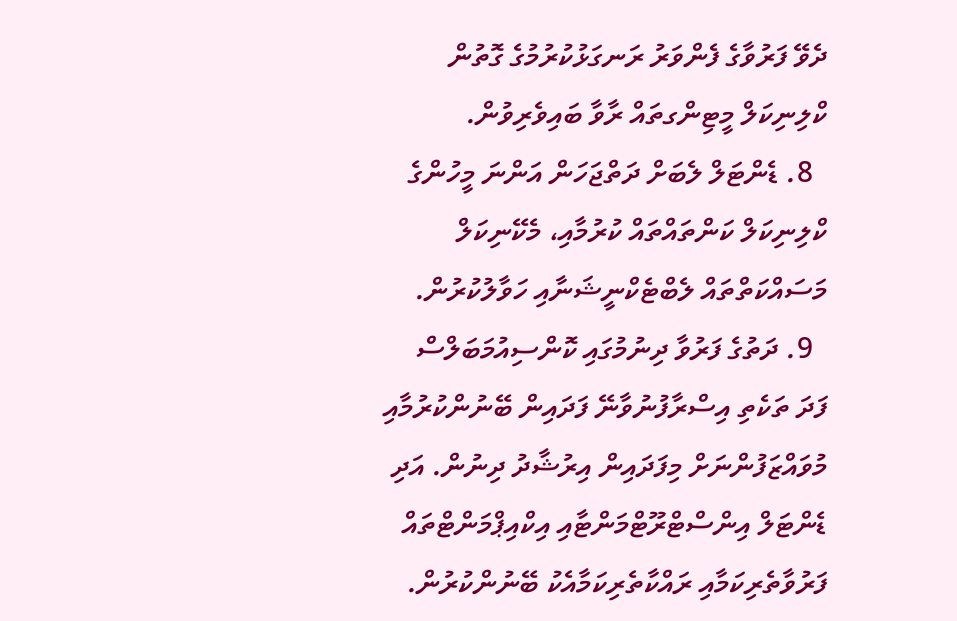ދެވޭ ފަރުވާގެ ފެންވަރު ރަނގަޅުކުރުމުގެ ގޮތުން ކްލިނިކަލް މީޓިންގތައް ރާވާ ބައިވެރިވުން.
  8. ޑެންޓަލް ލެބަށް ދަތްޖަހަން އަންނަ މީހުންގެ ކްލިނިކަލް ކަންތައްތައް ކުރުމާއި، މެކޭނިކަލް މަސައްކަތްތައް ލެބްޓެކްނީޝަނާއި ހަވާލުކުރުން.
  9. ދަތުގެ ފަރުވާ ދިނުމުގައި ކޮންސިއުމަބަލްސް ފަދަ ތަކެތި އިސްރާފުނުވާނޭ ފަދައިން ބޭނުންކުރުމާއި މުވައްޒަފުންނަށް މިފަދައިން އިރުޝާދު ދިނުން. އަދި ޑެންޓަލް އިންސްޓްރޫޓްމަންޓާއި އިކްއިޕްމަންޓްތައް ފަރުވާތެރިކަމާއި ރައްކާތެރިކަމާއެކު ބޭނުންކުރުން.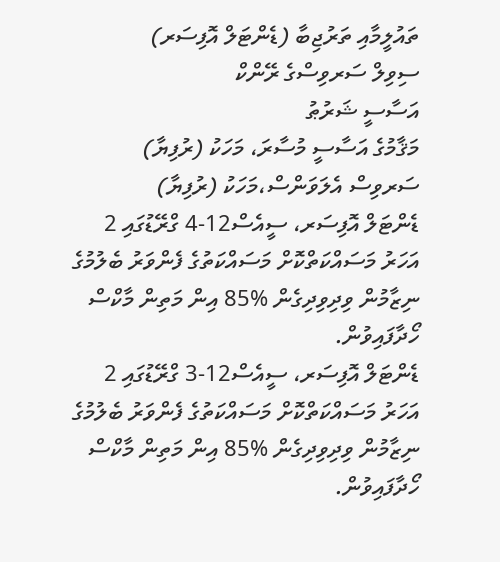ތައުލީމާއި ތަރުޖިބާ (ޑެންޓަލް އޮފިސަރ)
ސިވިލް ސަރވިސްގެ ރޭންކް
އަސާސީ ޝަރުޠު
މަޤާމުގެ އަސާސީ މުސާރަ، މަހަކު (ރުފިޔާ)
ސަރވިސް އެލަވަންސް،މަހަކު (ރުފިޔާ)
ޑެންޓަލް އޮފިސަރ، ސީއެސް12-4 ގްރޭޑުގައި 2 އަހަރު މަސައްކަތްކޮށް މަސައްކަތުގެ ފެންވަރު ބެލުމުގެ ނިޒާމުން ވިދިވިދިގެން %85 އިން މަތިން މާކްސް ހޯދާފައިވުން.
ޑެންޓަލް އޮފިސަރ، ސީއެސް12-3 ގްރޭޑުގައި 2 އަހަރު މަސައްކަތްކޮށް މަސައްކަތުގެ ފެންވަރު ބެލުމުގެ ނިޒާމުން ވިދިވިދިގެން %85 އިން މަތިން މާކްސް ހޯދާފައިވުން.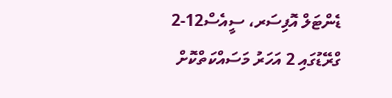ޑެންޓަލް އޮފިސަރ، ސީއެސް12-2 ގްރޭޑުގައި 2 އަހަރު މަސައްކަތްކޮށް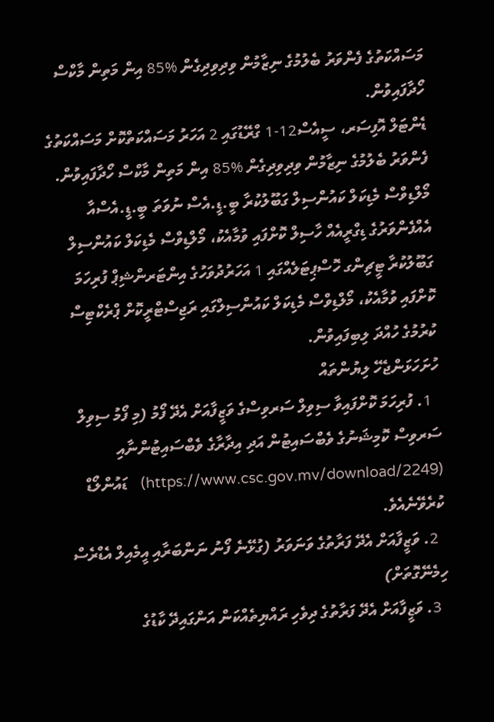މަސައްކަތުގެ ފެންވަރު ބެލުމުގެ ނިޒާމުން ވިދިވިދިގެން %85 އިން މަތިން މާކްސް ހޯދާފައިވުން.
ޑެންޓަލް އޮފިސަރ، ސީއެސް12-1 ގްރޭޑުގައި 2 އަހަރު މަސައްކަތްކޮށް މަސައްކަތުގެ ފެންވަރު ބެލުމުގެ ނިޒާމުން ވިދިވިދިގެން %85 އިން މަތިން މާކްސް ހޯދާފައިވުން.
މޯލްޑިވްސް މެޑިކަލް ކައުންސިލް ގަބޫލުކުރާ ބީ.ޑީ.އެސް ނުވަތަ ބީ.ޑީ.އެސްއާ އެއްފެންވަރުގެ ޑިގްރީއެއް ހާސިލް ކޮށްފައި ވުމާއެކު، މޯލްޑިވްސް މެޑިކަލް ކައުންސިލް ގަބޫލުކުރާ ޓީޗިންގ ހޮސްޕިޓަލެއްގައި 1 އަހަރުދުވަހުގެ އިންޓަރންޝިޕް ފުރިހަމަ ކޮށްފައި ވުމާއެކު، މޯލްޑިވްސް މެޑިކަލް ކައުންސިލްގައި ރަޖިސްޓްރީކޮށް ޕްރެކްޓިސް ކުރުމުގެ ހުއްދަ ލިބިފައިވުން.
ހުށަހަޅަންޖެހޭ ލިޔުންތައް
  1. ފުރިހަމަ ކޮށްފައިވާ ސިވިލް ސަރވިސްގެ ވަޒީފާއަށް އެދޭ ފޯމު (މި ފޯމު ސިވިލް ސަރވިސް ކޮމިޝަނުގެ ވެބްސައިޓުން އަދި އިދާރާގެ ވެބްސައިޓުންނާއި (https://www.csc.gov.mv/download/2249)   ޑައުންލޯޑް ކުރެވޭނެއެވެ.
  2. ވަޒީފާއަށް އެދޭ ފަރާތުގެ ވަނަވަރު (ގުޅޭނެ ފޯނު ނަންބަރާއި އީމެއިލް އެޑްރެސް ހިމެނޭގޮތަށް)
  3. ވަޒީފާއަށް އެދޭ ފަރާތުގެ ދިވެހި ރައްޔިތެއްކަން އަންގައިދޭ ކާޑުގެ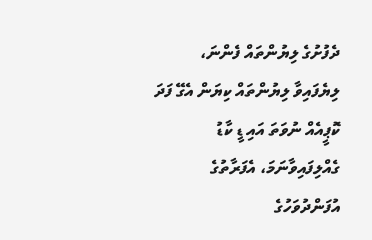ދެފުށުގެ ލިޔުންތައް ފެންނަ، ލިޔެފައިވާ ލިޔުންތައް ކިޔަން އެގޭ ފަދަ ކޮޕީއެއް ނުވަތަ އައި ޑީ ކާޑު ގެއްލިފައިވާނަމަ، އެފަރާތުގެ އުފަންދުވަހުގެ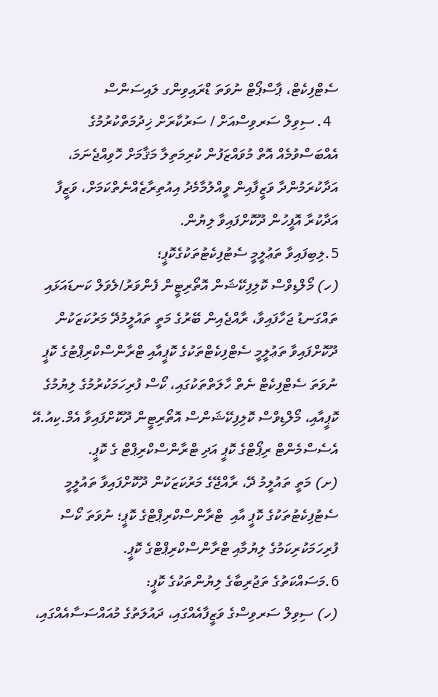ސެޓްފިކެޓް، ޕާސްޕޯޓް ނުވަތަ ޑްރައިވިންގ ލައިސަންސް
  4. ސިވިލް ސަރވިސްއަށް / ސަރުކާރަށް ޚިދުމަތްކުރުމުގެ އެއްބަސްވުމެއް އޮތް މުވައްޒަފުން ކުރިމަތިލާ މަޤާމަށް ހޮވިއްޖެނަމަ، އަދާކުރަމުންދާ ވަޒީފާއިން ވީއްލުމާމެދު އިއުތިރާޒެއްނެތްކަމަށް، ވަޒީފާ އަދާކުރާ އޮފީހުން ދޫކޮށްފައިވާ ލިޔުން.
5.ލިބިފައިވާ ތަޢުލީމީ ސެޓުފިކެޓުތަކުގެކޮޕީ؛
(ހ) މޯލްޑިވްސް ކޮލިފިކޭޝަން އޮތޯރިޓީން ފެންވަރު/ލެވަލް ކަނޑައަޅައި ތައްގަނޑު ޖަހާފައިވާ، ރާއްޖެއިން ބޭރުގެ މަތީ ތައުލީމުދޭ މަރުކަޒަކުން ދޫކޮށްފައިވާ ތަޢުލީމީ ސެޓްފިކެޓްތަކުގެ ކޮޕީއާއި ޓްރާންސްކްރިޕްޓުގެ ކޮޕީ ނުވަތަ ސެޓްފިކެޓް ނެތް ހާލަތްތަކުގައި، ކޯސް ފުރިހަމަކުރުމުގެ ލިޔުމުގެ ކޮޕީއާއި، މޯލްޑިވްސް ކޮލިފިކޭޝަންސް އޮތޯރިޓީން ދޫކޮށްފައިވާ އެމް.ކިއު.އޭ އެސެސްމެންޓް ރިޕޯޓްގެ ކޮޕީ އަދި ޓްރާންސްކްރިޕްޓް ގެ ކޮޕީ.
(ށ) މަތީ ތައުލީމު ދޭ، ރާއްޖޭގެ މަރުކަޒަކުން ދޫކޮށްފައިވާ ތައުލީމީ ސެޓުފިކެޓުތަކުގެ ކޮޕީ އާއި  ޓްރާންސްކްރިޕްޓްގެ ކޮޕީ؛ ނުވަތަ ކޯސް ފުރިހަމަކުރިކަމުގެ ލިޔުމާއި ޓްރާންސްކްރިޕްޓްގެ ކޮޕީ.
6.މަސައްކަތުގެ ތަޖުރިބާގެ ލިޔުންތަކުގެ ކޮޕީ:
(ހ) ސިވިލް ސަރވިސްގެ ވަޒީފާއެއްގައި، ދައުލަތުގެ މުއައްސަސާއެއްގައި،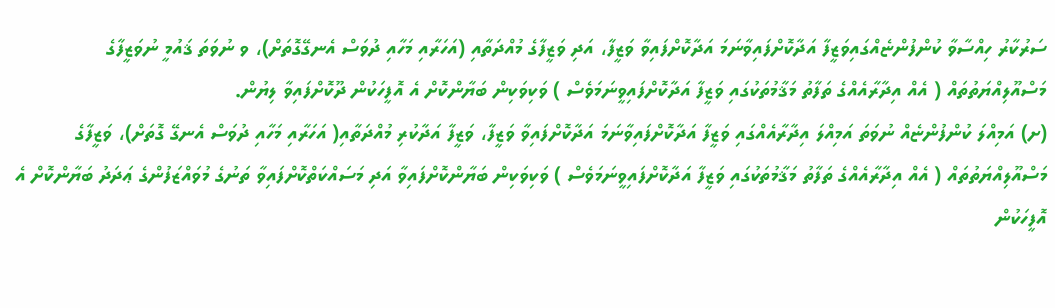ސަރުކާރު ހިއްސާވާ ކުންފުންޏެއްގައިވަޒީފާ އަދާކޮށްފައިވާނަމަ އަދާކޮށްފައިވާ ވަޒީފާ، އަދި ވަޒީފާގެ މުއްދަތާއި (އަހަރާއި މަހާއި ދުވަސް އެނގޭގޮތަށް)، ވ ނުވަތަ ޤައުމީ ނުވަޒީފާގެ މަސްއޫލިއްޔަތުތައް ( އެއް އިދާރާއެއްގެ ތަފާތު މަޤާމުތަކުގައި ވަޒީފާ އަދާކޮށްފައިވީނަމަވެސް ) ވަކިވަކިން ބަޔާންކޮށް އެ އޮފީހަކުން ދޫކޮށްފައިވާ ލިޔުން.
(ށ) އަމިއްލަ ކުންފުންޏެއް ނުވަތަ އަމިއްލަ އިދާރާއެއްގައި ވަޒީފާ އަދާކޮށްފައިވާނަމަ އަދާކޮށްފައިވާ ވަޒީފާ، ވަޒީފާ އަދާކުރި މުއްދަތާއި( އަހަރާއި މަހާއި ދުވަސް އެނގޭ ގޮތަށް)، ވަޒީފާގެ މަސްއޫލިއްޔަތުތައް ( އެއް އިދާރާއެއްގެ ތަފާތު މަޤާމުތަކުގައި ވަޒީފާ އަދާކޮށްފައިވީނަމަވެސް ) ވަކިވަކިން ބަޔާންކޮށްފައިވާ އަދި މަސައްކަތްކޮށްފައިވާ ތަނުގެ މުވައްޒަފުންގެ ޢަދަދު ބަޔާންކޮށް އެ އޮފީހަކުން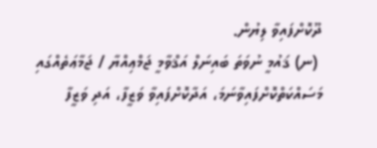ދޫކޮށްފައިވާ ލިޔުން.
 (ނ) ޤައުމީ ނުވަތަ ބައިނަލް އަޤްވާމީ ޖަމްޢިއްޔާ / ޖަމާޢަތެއްގައި މަސައްކަތްކޮށްފައިވާނަމަ، އަދާކޮށްފައިވާ ވަޒީފާ، އަދި ވަޒީފާ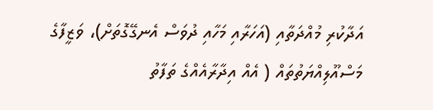އަދާކުރި މުއްދަތާއި (އަހަރާއި މަހާއި ދުވަސް އެނގޭގޮތަށް)، ވަޒީފާގެ މަސްއޫލިއްޔަތުތައް ( އެއް އިދާރާއެއްގެ ތަފާތު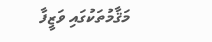މަޤާމުތަކުގައި ވަޒީފާ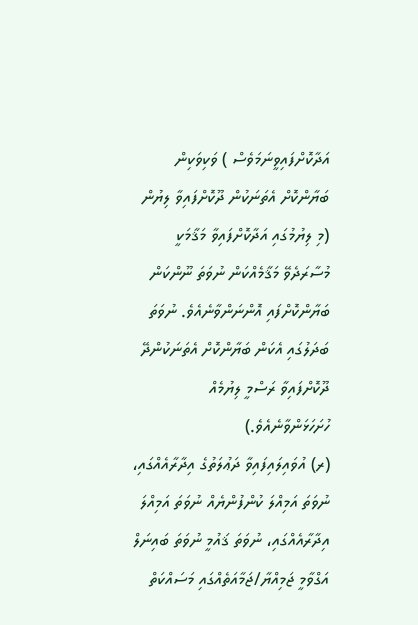އަދާކޮށްފައިވީނަމަވެސް ) ވަކިވަކިން ބަޔާންކޮށް އެތަނަކުން ދޫކޮށްފައިވާ ލިޔުން (މި ލިޔުމުގައި އަދާކޮށްފައިވާ މަޤާމަކީ މުސާރަދެވޭ މަޤާމެއްކަން ނުވަތަ ނޫންކަން ބަޔާންކޮށްފައި އޮންނަންވާނެއެވެ. ނުވަތަ ބަދަލުގައި އެކަން ބަޔާންކޮށް އެތަނަކުންދޭ ދޫކޮށްފައިވާ ރަސްމީ ލިޔުމެއް ހުށަހަޅަންވާނެއެވެ.)
(ރ) އުވައިލައިފައިވާ ދަޢުލަތުގެ އިދާރާއެއްގައި، ނުވަތަ އަމިއްލަ ކުންފުންޔެއް ނުވަތަ އަމިއްލަ އިދާރާއެއްގައި، ނުވަތަ ޤައުމީ ނުވަތަ ބައިނަލް އަގްވާމީ ޖަމިއްޔާ/ޖަމާއަތެއްގައި މަސައްކަތް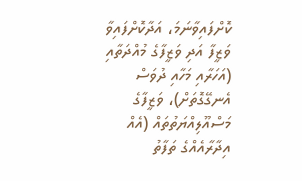ކޮށްފައިވާނަމަ، އަދާކޮށްފައިވާ ވަޒީފާ އަދި ވަޒީފާގެ މުއްދަތާއި (އަހަރާއި މަހާއި ދުވަސް އެނގޭގޮތަށް)، ވަޒީފާގެ މަސްއޫލިއްޔަތުތައް (އެއް އިދާރާއެއްގެ ތަފާތު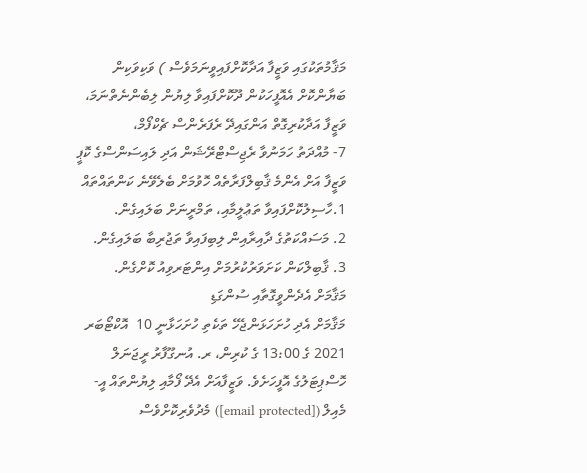މަޤާމުތަކުގައި ވަޒީފާ އަދާކޮށްފައިވީނަމަވެސް ) ވަކިވަކިން ބަޔާންކޮށް އެއޮފީހަކުން ދޫކޮށްފައިވާ ލިޔުން ލިބެންނެތްނަމަ، ވަޒީފާ އަދާކުރިގޮތް އަންގައިދޭ ރެފަރެންސް ޗެކްފޯމް،
7- މުއްދަތު ހަމަނުވާ ރެޖިސްޓްރޭޝަން އަދި ލައިސަންސްގެ ކޮޕީ
ވަޒީފާ އަށް އެންމެ ޤާބިލްފަރާތެއް ހޮވުމަށް ބެލެވޭނެ ކަންތައްތައް
1.ހާސިލުކޮށްފައިވާ ތަޢުލީމާއި، ތަމްރީނަށް ބަލައިގެން.
2. މަސައްކަތުގެ ދާއިރާއިން ލިބިފައިވާ ތަޖުރިބާ ބަލައިގެން.
3. ޤާބިލްކަން ކަށަވަރުކުރުމަށް އިންޓަރވިއު ކޮށްގެން.
މަޤާމަށް އެދެންވީގޮތާއި ސުންގަޑި
މަޤާމަށް އެދި ހުށަހަޅަންޖެހޭ ތަކެތި ހުށަހަޅާނީ 10  އޮކްޓޯބަރ 2021 ގެ 13:00 ގެ ކުރިން، ރ. އުނގޫފާރު ރީޖަނަލް ހޮސްޕިޓަލުގެ އޮފީހަށެވެ. ވަޒީފާއަށް އެދޭ ފޯމާއި ލިޔުންތައް އީ-މެއިލް ([email protected]) މެދުވެރިކޮށްވެސް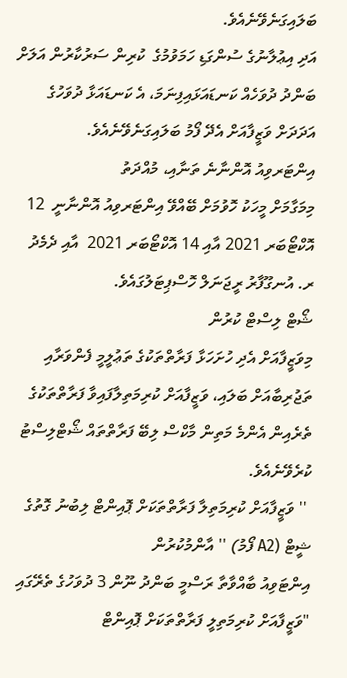ބަލައިގަނެވޭނެއެވެ.
އަދި އިޢުލާނުގެ ސުންގަޑި ހަމަވުމުގެ  ކުރިން ސަރުކާރުން އަލަށް ބަންދު ދުވަހެއް ކަނޑައަޅައިފިނަމަ، އެ ކަނޑައަޅާ ދުވަހުގެ އަދަދަށް ވަޒީފާއަށް އެދޭ ފޯމު ބަލައިގަނެވޭނެއެވެ.
އިންޓަރވިއު އޮންނާނެ ތަނާއި، މުއްދަތު
މިމަގާމަށް މީހަކު ހޮވުމަށް ބޭއްވޭ އިންޓަރވިއު އޮންނާނީ  12 އޮކްޓޯބަރ 2021 އާއި 14 އޮކްޓޯބަރ 2021  އާއި ދެމެދު ރ. އުނގޫފާރު ރީޖަނަލް ހޮސްޕިޓަލުގައެވެ.
ޝޯޓް ލިސްޓް ކުރުން
މިވަޒީފާއަށް އެދި ހުށަހަޅާ ފަރާތްތަކުގެ ތަޢުލީމީ ފެންވަރާއި ތަޖުރިބާއަށް ބަލައި، ވަޒީފާއަށް ކުރިމަތިލާފައިވާ ފަރާތްތަކުގެ ތެރެއިން އެންމެ މަތިން މާކްސް ލިބޭ ފަރާތްތައް ޝޯޓްލިސްޓު ކުރެވޭނެއެވެ.
 '' ވަޒީފާއަށް ކުރިމަތިލާ ފަރާތްތަކަށް ޕޮއިންޓް ލިބުނު ގޮތުގެ ޝީޓް (A2 ފޯމު) '' އާންމުކުރުން
އިންޓަވިއު ބާއްވާތާ ރަސްމީ ބަންދު ނޫން 3 ދުވަހުގެ ތެރޭގައި "ވަޒީފާއަށް ކުރިމަތިލީ ފަރާތްތަކަށް ޕޮއިންޓް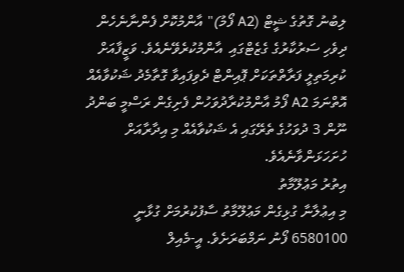ލިބުނު ގޮތުގެ ޝީޓް (A2 ފޯމު)" އާންމުކޮށް ފެންނާނެހެން ދިވެހި ސަރުކާރުގެ ގެޒެޓްގައި  އާންމުކުރެވޭނެއެވެ. ވަޒީފާއަށް ކުރިމަތިލީ ފަރާތްތަކަށް ޕޮއިންޓް ދެވިފައިވާ ގޮތާމެދު ޝަކުވާއެއް އޮތްނަމަ A2 ފޯމު އާންމުކުރާދުވަހުން ފެށިގެން ރަސްމީ ބަންދު ނޫން 3 ދުވަހުގެ ތެރޭގައި އެ ޝަކުވާއެއް މި އިދާރާއަށް ހުށަހަޅަންވާނެއެވެ.
އިތުރު މަޢުލޫމާތު
މި އިޢުލާނާ ގުޅިގެން މަޢުލޫމާތު ސާފުކުރުމަށް ގުޅާނީ 6580100 ފޯނު ނަމްބަރަށެވެ. އީ-މެއިލް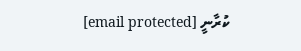ކުރާނީ [email protected]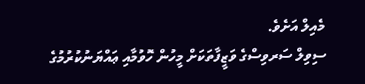މެއިލް އަށެވެ.
ސިވިލް ސަރވިސްގެ ވަޒީފާތަކަށް މީހުން ހޮވުމާއި ޢައްޔަނުކުރުމުގެ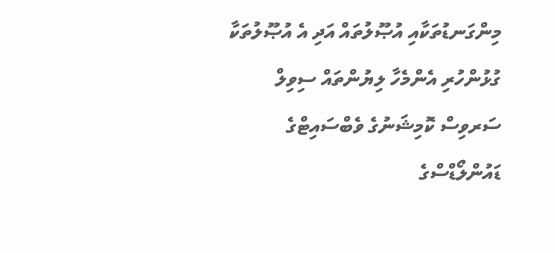މިންގަނޑުތަކާއި އުޞޫލުތައް އަދި އެ އުޞޫލުތަކާ ގުޅުންހުރި އެންމެހާ ލިޔުންތައް ސިވިލް ސަރވިސް ކޮމިޝަނުގެ ވެބްސައިޓްގެ ޑައުންލޯޑްސްގެ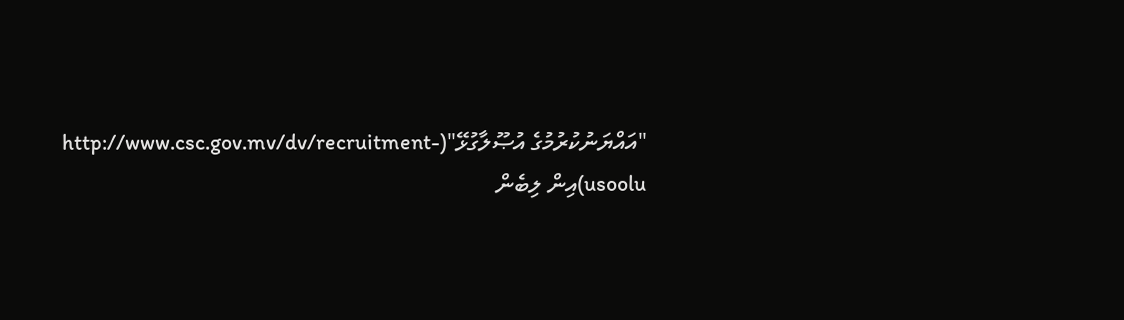"އައްޔަނުކުރުމުގެ އުޞޫލާގުޅޭ"(http://www.csc.gov.mv/dv/recruitment-usoolu)އިން ލިބެން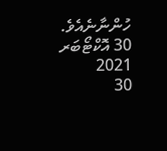ހުންނާނެއެވެ.
30 އޮކްޓޯބަރ 2021
30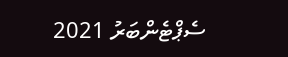ސެޕްޓެންބަރު 2021